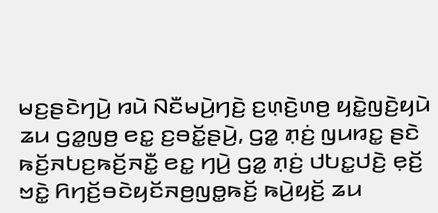ꤗꤢ꤬ꤔꤢꤧꤚꤣꤧ꤬ ꤙꤣꤧ ꤡꤢꤪꤗꤣꤧ꤬ꤚꤢꤧ꤬ ꤢ꤬ꤛ꤫ꤢꤧ꤬ꤛꤥ꤬ ꤟꤢꤧ꤭ꤜꤢꤧ꤬ꤟꤣꤧ ꤘꤣ ꤞꤤ꤭ꤜꤥ꤬ ꤕꤢ꤭ ꤢ꤬ꤋꤢꤩ꤭ꤔꤣꤧ꤬, ꤞꤤ꤭ ꤊ꤫ꤢꤦ꤬ ꤜꤣꤙꤢ꤭ ꤔꤢꤧ ꤒꤢꤩ꤬ꤏꤝꤢ꤬ꤒꤢꤩ꤬ꤏꤢꤪ꤭ ꤕꤢ꤭ ꤚꤣꤧ꤬ ꤞꤤ꤭ ꤊ꤫ꤢꤦ꤬ ꤓꤝꤢ꤭ꤓꤢꤧ꤬ ꤕ꤫ꤢꤩ꤬ ꤠꤢꤧ꤭ ꤖꤚꤢꤩ꤬ꤋꤢꤧꤟꤢꤩꤏꤥ꤬ꤜꤥ꤭ꤒꤢꤩ꤬ ꤒꤣꤧ꤬ꤟꤢꤩ꤬ ꤘꤣ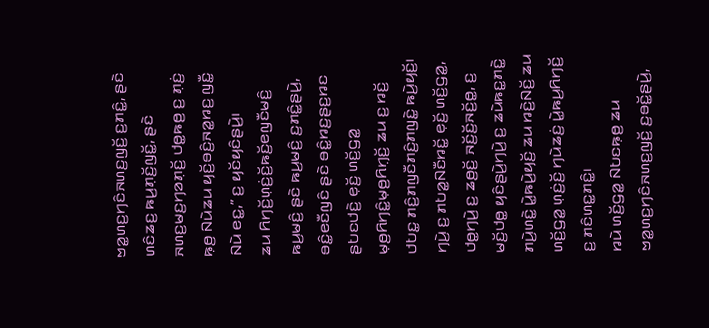ꤠꤤ꤭ꤛꤢ꤬ꤚꤢꤨꤏꤛꤢ꤬ꤜꤢꤩ꤬ ꤢ꤬ꤊꤢꤨ꤭, ꤔꤢꤧ ꤛꤢꤨꤘꤢ꤬ ꤒꤣ꤬ꤊ꤫ꤢꤩ꤬ꤜꤢꤩ꤭, ꤔꤢꤧ ꤏꤛꤢ꤬ꤗꤢ꤬ꤚꤤꤊ꤫ꤢꤩ꤬ ꤓꤥ꤭ꤒꤥ꤬ ꤢ꤬ ꤊ꤫ꤢꤦ꤬ ꤒ꤫ꤥ꤬ ꤡꤣꤧꤘꤣ ꤟꤢꤩ꤬ꤋꤢꤨ꤬ꤏꤤ꤭ꤙꤢ꤬ ꤜꤢꤪ꤭ ꤡꤣꤧ ꤕꤢ꤭,” ꤢ꤬ ꤟꤢꤩꤟꤢꤨꤔꤣꤧ꤬꤯
ꤘꤣ ꤖꤚꤢꤩ꤬ꤛ꤫ꤢꤦ꤬ꤢꤩ꤬ꤒꤢꤩ꤬ꤕꤜꤢꤪꤗꤢꤨ꤬ ꤒꤣ꤬ꤗꤢꤨ꤬ ꤔꤢꤧ ꤒꤣ꤬ꤗꤢꤨ꤬ ꤢ꤬ꤊꤢꤨ꤭ꤔꤣꤧ꤬, ꤋꤢꤨ꤭ꤕꤢꤪꤜꤢꤨ ꤔꤢꤧ ꤋꤢꤨ꤭ꤙꤢ꤬ꤔꤢ꤬ꤙꤢ ꤔꤝꤢꤓꤢꤧ꤬ ꤕ꤫ꤢꤩ꤬ ꤛꤢꤩ꤬ꤞꤤ꤭ ꤗ꤫ꤥ꤬ꤖꤚꤢꤨ꤭ꤗ꤫ꤥ꤬ꤖꤚ꤫ꤢꤩ꤬ ꤘꤣ ꤢ꤬ ꤙꤢꤩ꤬ ꤓꤝꤢ꤭ ꤊꤢꤨ꤬ꤊꤜꤢꤪꤊꤢꤨ꤬ꤊꤜꤢꤧ꤭ ꤒꤣꤧ꤬ꤟꤢꤩ꤬꤯ ꤚꤣꤧ꤬ ꤢ꤬ ꤊꤝꤤ꤭ꤡꤢꤪꤙꤢꤩ꤭ ꤕ꤫ꤢꤩ꤬ ꤛꤢꤩ꤬ꤞꤤ꤭, ꤓꤥ꤭ꤚꤣꤧ꤬ ꤢ꤬ ꤘꤥ꤬ꤢꤩ꤬ ꤏꤢꤩ꤬ꤢꤩ꤬ꤏꤢꤩ꤬ꤥ꤭, ꤢ꤬ ꤗꤢꤩ꤬ꤓꤥ꤭ ꤟꤢꤨꤔꤣꤧ꤬ꤚꤣꤧ꤬ ꤢ꤬ ꤘꤣꤧꤒꤢ꤭ꤊꤢꤧ꤭ ꤊꤣꤧ꤬ꤛꤢꤧ꤭ ꤣꤧ꤭ꤒꤣꤧ꤬ꤟꤢꤩ꤬ ꤘꤣ ꤙꤢꤧ꤬ꤡꤢꤩ꤬ ꤘꤣ ꤛꤢꤩ꤬ꤞꤤ꤭ ꤛ꤫ꤢꤦ꤬ꤢꤩ꤬ ꤚꤣꤧꤘꤢꤦ꤬ ꤣꤧ꤭ꤒꤣ꤬ꤖꤚꤢꤩ꤬ ꤢ꤬ ꤊꤢꤨꤛꤢ꤭ꤊꤢꤨ꤭꤯
ꤙꤣꤧ ꤛꤢꤩ꤬ꤞꤤ꤭ ꤡꤝꤢꤒ꤫ꤥ꤬ ꤘꤣ ꤠꤤ꤭ꤛꤢ꤬ꤚꤢꤨꤏꤛꤢ꤬ꤜꤢꤩ꤬ ꤢ꤬ꤋꤢꤩ꤭ꤔꤣꤧ꤬,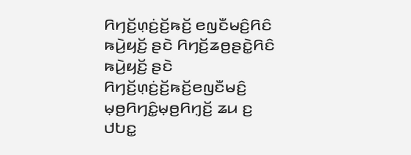ꤖꤚꤢꤩ꤬ꤛ꤫ꤢꤦ꤬ꤢꤩ꤬ꤒꤢꤩ꤬ ꤕꤜꤢꤪꤗꤢꤨ꤬ꤖꤢꤨ ꤒꤣꤧ꤬ꤟꤢꤩ꤬ ꤔꤢꤧ ꤖꤚꤢꤩ꤬ꤘꤥ꤬ꤔꤢꤧ꤭ꤖꤢꤨ ꤒꤣꤧ꤬ꤟꤢꤩ꤬ ꤔꤢꤧ ꤖꤚꤢꤩ꤬ꤛ꤫ꤢꤦ꤬ꤢꤩ꤬ꤒꤢꤩ꤬ꤕꤜꤢꤪꤗꤢꤨ꤬ ꤗ꤫ꤥ꤬ꤖꤚꤢꤨ꤭ꤗ꤫ꤥ꤬ꤖꤚ꤫ꤢꤩ꤬ ꤘꤣ ꤢ꤬ ꤓꤝꤢ꤭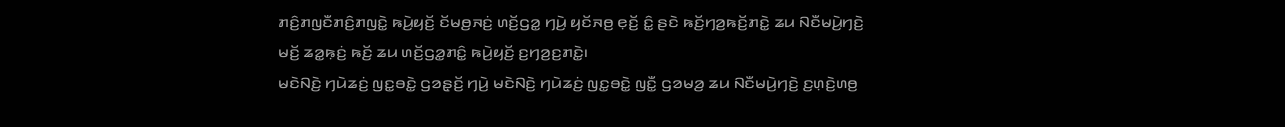ꤊꤢꤨ꤬ꤊꤜꤢꤪꤊꤢꤨ꤬ꤊꤜꤢꤧ꤭ ꤒꤣꤧ꤬ꤟꤢꤩ꤬ ꤢꤩꤗꤥ꤬ꤏꤢꤦ꤬ ꤛꤢꤩ꤬ꤞꤤ꤭ ꤚꤣꤧ꤬ ꤟꤢꤩꤏꤥ꤬ ꤕ꤫ꤢꤩ꤬ ꤢꤨ꤭ ꤔꤢꤧ ꤒꤢꤩ꤬ꤚꤤ꤬ꤒꤢꤩ꤬ꤊꤢꤧ꤭ ꤘꤣ ꤡꤢꤪꤗꤣꤧ꤬ꤚꤢꤧ꤬ ꤗꤢꤩ꤬ ꤘꤤ꤭ꤒ꤫ꤢꤦ꤬ ꤒꤢꤩ꤬ ꤘꤣ ꤛꤢꤩ꤬ꤞꤤ꤭ꤊꤢꤨ꤭ ꤒꤣꤧ꤬ꤟꤢꤩ꤬ ꤢ꤬ꤚꤤ꤬ꤢ꤬ꤊꤢꤧ꤭꤯
ꤗꤢꤧꤡꤢꤧ꤬ ꤚꤣꤧꤘꤢꤦ꤬ ꤜꤢ꤭ꤋꤢꤧ꤭ ꤞꤤꤔ꤫ꤢꤩ꤬ ꤚꤣꤧ꤬ ꤗꤢꤧꤡꤢꤧ꤬ ꤚꤣꤧꤘꤢꤦ꤬ ꤜꤢ꤭ꤋꤢꤧ꤭ ꤜꤢꤪ꤭ ꤞꤤꤗꤤ꤬ ꤘꤣ ꤡꤢꤪꤗꤣꤧ꤬ꤚꤢꤧ꤬ ꤢ꤬ꤛ꤫ꤢꤧ꤬ꤛꤥ꤬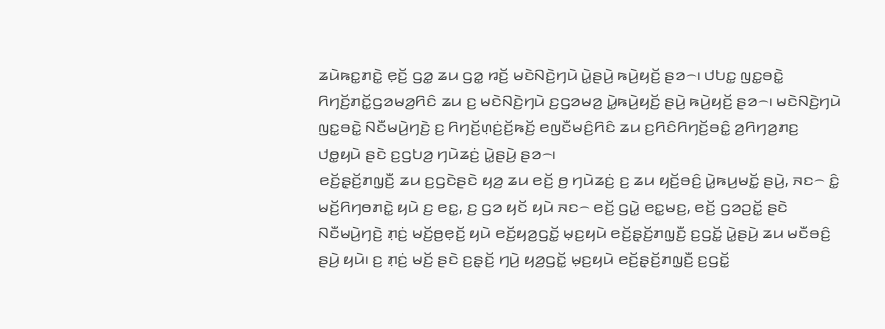ꤘꤣꤧꤒꤢ꤭ꤊꤢꤧ꤭ ꤕ꤫ꤢꤩ꤬ ꤞꤤ꤭ ꤘꤣ ꤞꤤ꤭ ꤙꤢꤩ꤬ ꤗꤢꤧꤡꤢꤧ꤬ꤚꤣꤧ ꤣꤧ꤭ꤔꤣꤧ꤬ ꤒꤣꤧ꤬ꤟꤢꤩ꤬ ꤔꤤ꤮꤯ ꤓꤝꤢ꤭ ꤜꤢ꤭ꤋꤢꤧ꤭ ꤖꤚꤢꤩ꤬ꤊꤢꤩ꤭ꤞꤤꤗꤤ꤬ꤖꤢꤨ ꤘꤣ ꤢ꤬ ꤗꤢꤧꤡꤢꤧ꤬ꤚꤣꤧ ꤢ꤬ꤞꤤꤗꤤ꤬ ꤣꤧ꤭ꤒꤣꤧ꤬ꤟꤢꤩ꤬ ꤔꤣꤧ꤬ ꤒꤣꤧ꤬ꤟꤢꤩ꤬ ꤔꤤ꤮꤯ ꤗꤢꤧꤡꤢꤧ꤬ꤚꤣꤧ ꤜꤢ꤭ꤋꤢꤧ꤭ ꤡꤢꤪꤗꤣꤧ꤬ꤚꤢꤧ꤬ ꤢ꤬ ꤖꤚꤢꤩ꤬ꤛ꤫ꤢꤦ꤬ꤢꤩ꤬ꤒꤢꤩ꤬ ꤕꤜꤢꤪꤗꤢꤨ꤬ꤖꤢꤨ ꤘꤣ ꤢ꤬ꤖꤢꤨꤖꤚꤢꤩ꤬ꤋꤢꤨ꤭ ꤤ꤬ꤖꤚꤤ꤬ꤊꤢ꤬ ꤓꤥ꤭ꤟꤣꤧ ꤔꤢꤧ ꤢ꤬ꤞꤝꤤ꤬ ꤚꤣꤧꤘꤢꤦ꤬ ꤣꤧ꤭ꤔꤣꤧ꤬ ꤔꤤ꤮꤯
ꤕꤢꤩ꤬ꤔ꤫ꤢꤩ꤬ꤊꤜ꤫ꤢꤪ꤬ ꤘꤣ ꤢ꤬ꤞꤢꤧꤔꤢꤧ ꤟꤤ꤬ ꤘꤣ ꤕꤢꤩ꤬ ꤥ꤬ ꤚꤣꤧꤘꤢꤦ꤬ ꤢ꤬ ꤘꤣ ꤟꤢꤩ꤬ꤋꤢꤨ꤬ ꤣꤧ꤭ꤒꤣ꤬ꤗꤢꤩ꤭ ꤔꤣꤧ꤬, ꤏꤢ꤮ ꤢꤨ꤭ ꤗꤢꤩ꤬ꤖꤚꤥꤊꤢꤧ꤭ ꤟꤣꤧ ꤢ꤬ ꤕꤢ꤭, ꤢ꤬ ꤞꤤ ꤟꤢꤩ ꤟꤣꤧ ꤏꤢ꤮ ꤕꤢꤩ꤬ ꤞꤣꤧ꤭ ꤕꤢ꤭ꤗꤢ꤬, ꤕꤢꤩ꤬ ꤞꤤꤑꤢꤩ꤭ ꤔꤢꤧ ꤡꤢꤪꤗꤣꤧ꤬ꤚꤢꤧ꤬ ꤊ꤫ꤢꤦ꤬ ꤗꤢꤩ꤬ꤥ꤬ꤕ꤫ꤢꤩ꤬ ꤟꤣꤧ ꤕꤢꤩ꤬ꤟꤤ꤬ꤞꤢꤩ꤭ ꤗ꤫ꤢ꤬ꤟꤣꤧ ꤕꤢꤩ꤬ꤔ꤫ꤢꤩ꤬ꤊꤜ꤫ꤢꤪ꤬ ꤢ꤬ꤞꤢꤩ꤭ ꤣꤧ꤭ꤔꤣꤧ꤬ ꤘꤣ ꤗꤢꤪꤋꤢꤨ꤬ ꤔꤣꤧ꤬ ꤟꤣꤧ꤯ ꤢ꤬ ꤊ꤫ꤢꤦ꤬ ꤗꤢꤩ꤬ ꤔꤢꤧ ꤢ꤬ꤔ꤫ꤢꤩ꤬ ꤚꤣꤧ꤬ ꤟꤤ꤬ꤞꤢꤩ꤭ ꤗ꤫ꤢ꤬ꤟꤣꤧ ꤕꤢꤩ꤬ꤔ꤫ꤢꤩ꤬ꤊꤜ꤫ꤢꤪ꤬ ꤢ꤬ꤞꤢꤩ꤭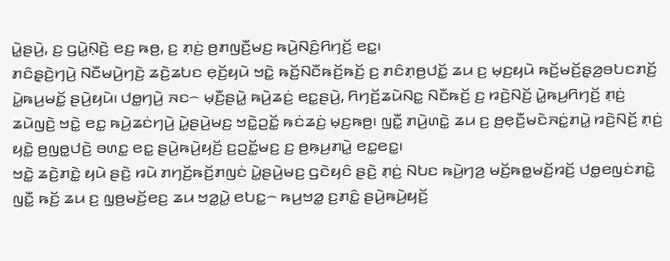ꤣꤧ꤭ꤔꤣꤧ꤬, ꤢ꤬ ꤞꤣꤧ꤭ꤡ꤫ꤢꤧ꤬ ꤕꤢ꤬ ꤒꤥ꤬, ꤢ꤬ ꤊ꤫ꤢꤦ꤬ ꤥ꤬ꤊꤜꤢꤪ꤬ꤗꤢ꤬ ꤒꤣꤧ꤬ꤡꤢꤨ꤬ꤖꤚꤢꤩ꤬ ꤕꤢ꤭꤯
ꤊꤢꤨꤔ꤫ꤢꤧ꤬ꤚꤣꤧ꤬ ꤡꤢꤪꤗꤣꤧ꤬ꤚꤢꤧ꤬ ꤘꤢꤧ꤬ꤘꤝꤢ ꤕ꤫ꤢꤩ꤬ꤟꤣꤧ ꤠꤢꤧ꤭ ꤒꤢꤩ꤬ꤡꤢꤪꤒꤢꤩ꤬ꤒꤢꤩ꤬ ꤢ꤬ ꤊꤢꤨꤊ꤫ꤥ꤬ꤓꤢꤩ꤭ ꤘꤣ ꤢ꤬ ꤗ꤫ꤢ꤬ꤟꤣꤧ ꤒꤢꤩ꤬ꤗꤢꤩ꤬ꤔ꤫ꤤ꤬ꤋꤝꤢꤊꤢꤩ꤬ ꤣꤧ꤭ꤒꤣ꤬ꤗꤢꤩ꤭ ꤔꤣꤧ꤬ꤟꤣꤧ꤯ ꤓꤥ꤭ꤚꤣꤧ꤬ ꤏꤢ꤮ ꤗ꤫ꤢꤪ꤬ꤔꤣꤧ꤭ ꤒꤣꤧ꤬ꤘꤢꤦ꤬ ꤕꤢ꤭ꤔꤣꤧ꤬, ꤖꤚꤢꤩ꤬ꤘꤣꤧꤡꤢ꤭ ꤡꤢꤪꤒꤢꤩ꤬ ꤢ꤬ ꤙꤢꤧ꤬ꤡꤢꤩ꤬ ꤣꤧ꤭ꤒꤣ꤬ꤖꤚꤢꤩ꤬ ꤊ꤫ꤢꤦ꤬ ꤘꤣꤧꤜꤢꤧ꤬ ꤠꤢꤧ꤭ ꤕꤢ꤭ ꤒꤣꤧ꤬ꤘꤢꤦꤚꤣꤧ꤬ ꤣꤧ꤭ꤔꤣꤧ꤬ꤗꤢ꤬ ꤠꤢꤧ꤭ꤑꤢꤩ꤭ ꤒꤢꤦꤘꤢꤦ꤬ ꤗ꤫ꤢ꤬ꤒꤥ꤬꤯ ꤜꤢꤪ꤭ ꤊꤣꤧ꤬ꤛꤢꤧ꤭ ꤘꤣ ꤢ꤬ ꤥ꤬ꤕ꤫ꤢꤪ꤬ꤗꤢꤧꤏꤢꤦ꤭ꤊꤣꤧ꤭ ꤙꤢꤧ꤬ꤡꤢꤩ꤬ ꤊ꤫ꤢꤦ꤬ ꤟꤢꤧ꤭ ꤥ꤬ꤜꤥ꤭ꤓꤢꤧ꤬ ꤋꤛꤢ꤭ ꤕꤢ꤭ ꤔꤣꤧ꤬ꤒꤣꤧ꤬ꤟꤢꤩ꤬ ꤢ꤬ꤑꤢꤩ꤭ꤗꤢ꤬ ꤢ꤬ ꤥ꤬ꤒ꤫ꤣ꤬ꤊꤣꤧ꤭ ꤕꤢ꤭ꤕꤢ꤭꤯
ꤠꤢꤧ꤭ ꤘꤢꤧ꤬ꤊꤢꤧ꤭ ꤟꤣꤧ ꤔꤢꤧ꤬ ꤙꤣꤧ ꤊꤚꤢꤩ꤬ꤒꤢꤩ꤬ꤊꤜꤢꤦ ꤣꤧ꤭ꤔꤣꤧ꤬ꤗꤢ꤬ ꤞꤢꤧꤟꤢꤨ ꤔꤢꤧ꤬ ꤊ꤫ꤢꤦ꤬ ꤡꤝꤢ ꤒꤣꤧ꤬ꤚꤤ꤬ ꤗꤢꤩ꤬ꤒꤥ꤭ꤗꤢꤩ꤬ꤙꤢꤩ꤬ ꤓꤥ꤭ꤕꤜꤢꤦꤊꤢꤧ꤭ ꤜꤢꤪ꤭ ꤒꤢꤩ꤬ ꤘꤣ ꤢ꤬ ꤜ꤫ꤥ꤬ꤗꤢꤩ꤬ꤕꤢ꤬ ꤘꤣ ꤠꤤ꤭ꤣꤧ꤭ ꤕꤝꤢ꤭꤮ ꤒꤣ꤬ꤠꤤ꤭ ꤢ꤬ꤊꤢꤨ꤭ ꤔꤣꤧ꤬ꤒꤣꤧ꤬ꤟꤢꤩ꤬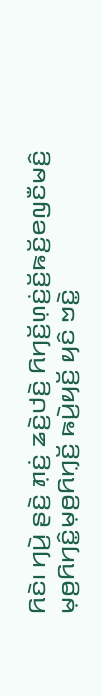ꤖꤢꤧ꤯ ꤚꤣꤧ꤬ ꤔꤢꤧ꤬ ꤊ꤫ꤢꤦ꤬ ꤘꤢꤧ꤬ꤓꤢꤧ꤬ ꤖꤚꤢꤩ꤬ꤛ꤫ꤢꤦ꤬ꤢꤩ꤬ꤒꤢꤩ꤬ꤕꤜꤢꤪꤗꤢꤨ꤬ ꤗ꤫ꤥ꤬ꤖꤚꤢꤨ꤭ꤗ꤫ꤥ꤬ꤖꤚ꤫ꤢꤩ꤬ ꤒꤣꤧ꤬ꤟꤢꤩ꤬ ꤟꤢꤨ ꤠꤢꤧ꤭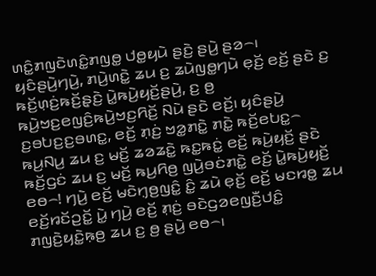ꤛꤢꤨ꤭ꤊꤜꤢꤧꤛꤢꤨ꤭ꤊꤜꤥ꤭ ꤓꤥ꤭ꤟꤣꤧ ꤔꤢꤧ꤬ ꤔꤣꤧ꤬ ꤔꤤ꤮꤯
ꤟꤢꤨꤔꤣꤧ꤬ꤚꤣꤧ꤬, ꤊꤣꤧ꤬ꤛꤢꤧ꤭ ꤘꤣ ꤢ꤬ ꤘꤣꤧꤜꤥ꤭ꤚꤣꤧ ꤕ꤫ꤢꤩ꤬ ꤕꤢꤩ꤬ ꤔꤢꤧ ꤢ꤬ ꤒꤢꤩ꤬ꤛ꤫ꤢꤦ꤬ꤒꤢꤩ꤬ꤔ꤫ꤢꤧ꤬ ꤣꤧ꤭ꤒꤣꤧ꤬ꤟꤢꤩ꤬ꤔꤣꤧ꤬, ꤢ꤬ ꤥ꤬ ꤒꤣꤧ꤬ꤠꤢ꤬ꤕꤜꤢꤨ꤬ꤒꤣꤧ꤬ꤠꤢ꤬ꤖꤢꤩ꤬ ꤡꤣꤧ ꤔꤢꤧ ꤕꤢꤩ꤬꤯ ꤟꤢꤨꤔꤣꤧ꤬ ꤢ꤬ꤋꤝꤢ꤬ꤢ꤬ꤋꤛꤢ꤭, ꤕꤢꤩ꤬ ꤊ꤫ꤢꤦ꤬ ꤠꤤ꤭ꤊꤢꤧ꤭ ꤊꤢꤧ꤭ ꤒꤢꤩ꤬ꤕꤝꤢ꤭꤮ ꤒꤣ꤬ꤡꤣ꤬ ꤘꤣ ꤢ꤬ ꤗꤢꤩ꤬ ꤘꤤꤘꤢꤧ꤭ ꤒꤢ꤭ꤒꤢꤦ꤭ ꤕꤢꤩ꤬ ꤒꤣꤧ꤬ꤟꤢꤩ꤬ ꤔꤢꤧ ꤒꤢꤩ꤬ꤞꤢꤦ ꤘꤣ ꤢ꤬ ꤗꤢꤩ꤬ ꤒꤣ꤬ꤖꤥ꤬ ꤜꤣꤧ꤬ꤋꤢꤦꤊꤢꤧ꤭ ꤕꤢꤩ꤬ ꤣꤧ꤭ꤒꤣꤧ꤬ꤟꤢꤩ꤬ ꤕꤥ꤮! ꤚꤣꤧ꤬ ꤕꤢꤩ꤬ ꤗꤢꤧꤚ꤫ꤥ꤬ꤜꤢꤨ꤭ ꤢꤨ꤭ ꤘꤣꤧ ꤕ꤫ꤢꤩ꤬ ꤕꤢꤩ꤬ ꤗꤢꤙꤥ꤭ ꤘꤣ ꤕꤢꤩ꤬ꤙꤢꤩꤑꤢꤩ꤭ ꤣꤧ꤭ ꤚꤣꤧ꤬ ꤕꤢꤩ꤬ ꤊ꤫ꤢꤦ꤬ ꤋꤢꤧꤞꤤꤕꤜꤢꤪ꤬ꤓꤢꤨ꤭ ꤊꤜꤢꤧ꤬ꤟꤢꤧ꤭ꤒ꤫ꤥ꤬ ꤘꤣ ꤢ꤬ ꤥ꤬ ꤔꤣꤧ꤬ ꤕꤥ꤮꤯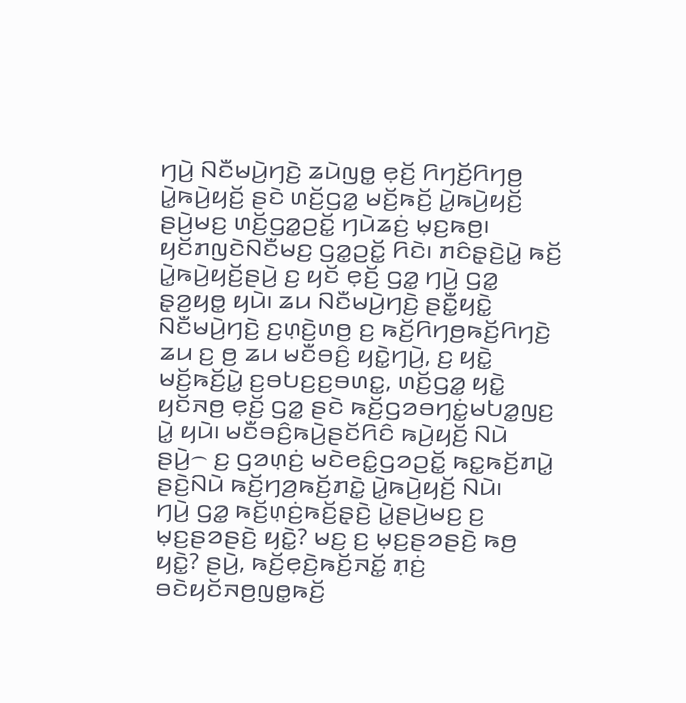ꤚꤣꤧ꤬ ꤡꤢꤪꤗꤣꤧ꤬ꤚꤢꤧ꤬ ꤘꤣꤧꤜꤥ꤭ ꤕ꤫ꤢꤩ꤬ ꤖꤚꤢꤩ꤬ꤖꤚꤥ꤬ ꤣꤧ꤭ꤒꤣꤧ꤬ꤟꤢꤩ꤬ ꤔꤢꤧ ꤛꤢꤩ꤬ꤞꤤ꤭ ꤗꤢꤩ꤬ꤒꤢꤩ꤬ ꤣꤧ꤭ꤒꤣꤧ꤬ꤟꤢꤩ꤬ ꤔꤣꤧ꤬ꤗꤢ꤬ ꤛꤢꤩ꤬ꤞꤤ꤭ꤑꤢꤩ꤭ ꤚꤣꤧꤘꤢꤦ꤬ ꤗ꤫ꤢ꤬ꤒꤥ꤬꤯ ꤟꤢꤩꤊꤜꤢꤧꤡꤢꤪꤗꤢ꤬ ꤞꤤ꤭ꤑꤢꤩ꤭ ꤖꤢꤧ꤯ ꤊꤢꤨꤔ꤫ꤢꤧ꤬ꤣꤧ꤭ ꤒꤢꤩ꤬ ꤣꤧ꤭ꤒꤣꤧ꤬ꤟꤢꤩ꤬ꤔꤣꤧ꤬ ꤢ꤬ ꤟꤢꤩ ꤕ꤫ꤢꤩ꤬ ꤞꤤ꤭ ꤚꤣꤧ꤬ ꤞꤤ꤭ ꤔ꤫ꤤ꤬ꤟꤥ꤭ ꤟꤣꤧ꤯ ꤘꤣ ꤡꤢꤪꤗꤣꤧ꤬ꤚꤢꤧ꤬ ꤔꤢꤪ꤭ꤟꤢꤧ꤭ ꤡꤢꤪꤗꤣꤧ꤬ꤚꤢꤧ꤬ ꤢ꤬ꤛ꤫ꤢꤧ꤬ꤛꤥ꤬ ꤢ꤬ ꤒꤢꤩ꤬ꤖꤚꤥ꤬ꤒꤢꤩ꤬ꤖꤚꤢꤧ꤬ ꤘꤣ ꤢ꤬ ꤥ꤬ ꤘꤣ ꤗꤢꤪꤋꤢꤨ꤬ ꤟꤢꤧ꤭ꤚꤣꤧ꤬, ꤢ꤬ ꤟꤢꤧ꤭ ꤗꤢꤩ꤬ꤒꤢꤩ꤬ꤣꤧ꤭ ꤢ꤬ꤋꤝꤢ꤬ꤢ꤬ꤋꤛꤢ꤭, ꤛꤢꤩ꤬ꤞꤤ꤭ ꤟꤢꤧ꤭ ꤟꤢꤩꤏꤥ꤬ ꤕ꤫ꤢꤩ꤬ ꤞꤤ꤭ ꤔꤢꤧ ꤒꤢꤩ꤬ꤞꤤꤋꤚꤢꤦ꤭ꤗꤝꤤ꤭ꤜꤢ꤬ ꤣꤧ꤭ ꤟꤣꤧ꤯ ꤗꤢꤪꤋꤢꤨ꤬ꤒꤣꤧ꤬ꤔꤢꤩꤖꤢꤨ ꤒꤣꤧ꤬ꤟꤢꤩ꤬ ꤡꤣꤧ ꤔꤣꤧ꤬꤮ ꤢ꤬ ꤞꤤꤛ꤫ꤢꤦ꤬ ꤗꤢꤧꤕꤢꤨ꤭ꤞꤤꤑꤢꤩ꤭ ꤒꤢ꤭ꤒꤢꤩ꤬ꤊꤣꤧ꤭ ꤔꤢꤧ꤬ꤡꤣꤧ ꤒꤢꤩ꤬ꤚꤤ꤬ꤒꤢꤩ꤬ꤊꤢꤧ꤭ ꤣꤧ꤭ꤒꤣꤧ꤬ꤟꤢꤩ꤬ ꤡꤣꤧ꤯
ꤚꤣꤧ꤬ ꤞꤤ꤭ ꤒꤢꤩ꤬ꤛ꤫ꤢꤦ꤬ꤒꤢꤩ꤬ꤔ꤫ꤢꤧ꤬ ꤣꤧ꤭ꤔꤣꤧ꤬ꤗꤢ꤬ ꤢ꤬ ꤗ꤫ꤢ꤬ꤔꤤꤔꤢꤧ꤬ ꤟꤢꤧ꤭? ꤗꤢ꤬ ꤢ꤬ ꤗ꤫ꤢ꤬ꤔꤤꤔꤢꤧ꤬ ꤒꤥ꤬ ꤟꤢꤧ꤭? ꤔꤣꤧ꤬, ꤒꤢꤩ꤬ꤕ꤫ꤢꤧ꤬ꤒꤢꤩ꤬ꤏꤢꤩ꤭ ꤊ꤫ꤢꤦ꤬ ꤋꤢꤧꤟꤢꤩꤏꤥ꤬ꤜꤥ꤭ꤒꤢꤩ꤬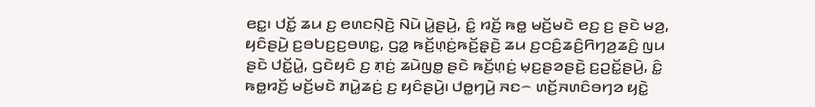ꤕꤢ꤭꤯ ꤓꤢꤩ꤭ ꤘꤣ ꤢ꤬ ꤕꤛꤢꤡ꤫ꤢꤧ꤬ ꤡꤣꤧ ꤣꤧ꤭ꤔꤣꤧ꤬, ꤢꤨ꤭ ꤙꤢꤩ꤬ ꤒꤥ꤭ ꤗꤢꤩ꤬ꤗꤢꤧ ꤕꤢ꤬ ꤢ꤬ ꤔꤢꤧ ꤗꤤ꤬, ꤟꤢꤨꤔꤣꤧ꤬ ꤢ꤬ꤋꤝꤢ꤬ꤢ꤬ꤋꤛꤢ꤭, ꤞꤤ꤭ ꤒꤢꤩ꤬ꤛ꤫ꤢꤦ꤬ꤒꤢꤩ꤬ꤔ꤫ꤢꤧ꤬ ꤘꤣ ꤢ꤬ꤍꤢꤨ꤬ꤘꤢꤨ꤬ꤖꤚꤤ꤬ꤘꤢꤨ꤬ ꤜꤣ ꤔꤢꤧ ꤓꤢꤩ꤭ꤣꤧ꤭, ꤞꤢꤧꤟꤢꤨ ꤢ꤬ ꤊ꤫ꤢꤦ꤬ ꤘꤣꤧꤜꤥ꤭ ꤔꤢꤧ ꤒꤢꤩ꤬ꤛ꤫ꤢꤦ꤬ ꤗ꤫ꤢ꤬ꤔꤤꤔꤢꤧ꤬ ꤢ꤬ꤑꤢꤩ꤭ꤔꤣꤧ꤬, ꤢꤨ꤭ ꤒꤥ꤭ꤙꤢꤩ꤬ ꤗꤢꤩ꤬ꤗꤢꤧ ꤊꤣꤧ꤭ꤘꤢꤦ꤬ ꤢ꤬ ꤟꤢꤨꤔꤣꤧ꤬꤯ ꤓꤥ꤭ꤚꤣꤧ꤬ ꤏꤢ꤮ ꤛꤢꤩ꤬ꤏꤛꤢꤨꤋꤚꤤ ꤟꤢꤧ꤭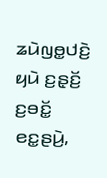ꤘꤣꤧꤜꤥ꤭ꤓꤢꤧ꤬ ꤟꤣꤧ ꤢ꤬ꤔ꤫ꤢꤩ꤬ ꤢ꤬ꤋꤢꤩ꤭ ꤕꤢ꤭ꤔꤣꤧ꤬,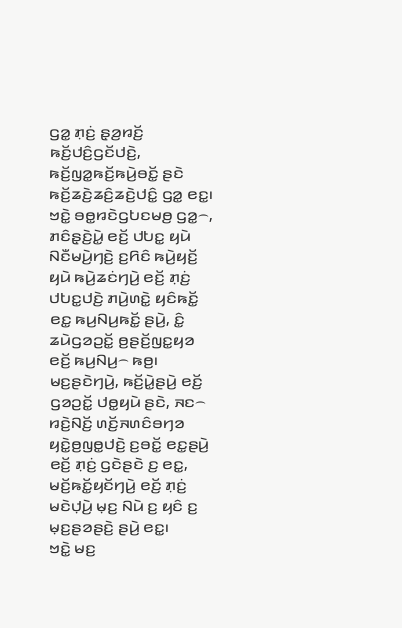ꤞꤤ꤭ ꤊ꤫ꤢꤦ꤬ ꤔ꤫ꤤ꤬ꤙꤢꤩ꤬ ꤒꤢꤩ꤬ꤓꤢꤨ꤬ꤞꤢꤩꤓꤢꤧ꤬, ꤒꤢꤩ꤬ꤜꤤ꤭ꤒꤢꤩ꤬ꤒꤣꤧ꤬ꤋꤢꤩ꤭ ꤔꤢꤧ ꤒꤢꤩ꤬ꤘꤢꤧ꤬ꤘꤢꤨ꤬ꤘꤢꤧ꤬ꤓꤢꤨ꤭ ꤞꤤ꤭ ꤕꤢ꤭꤯
ꤠꤢꤧ꤭ ꤋꤥ꤭ꤙꤢꤧꤞꤝꤢꤗꤥ꤬ ꤞꤤ꤭꤮, ꤊꤢꤨꤔ꤫ꤢꤧ꤬ꤣꤧ꤭ ꤕꤢꤩ꤬ ꤓꤝꤢ꤭ ꤟꤣꤧ ꤡꤢꤪꤗꤣꤧ꤬ꤚꤢꤧ꤬ ꤢ꤬ꤖꤢꤨ ꤒꤣꤧ꤬ꤟꤢꤩ꤬ ꤟꤣꤧ ꤒꤣꤧ꤬ꤘꤢꤦꤚꤣꤧ꤬ ꤕꤢꤩ꤬ ꤊ꤫ꤢꤦ꤬ ꤓꤝꤢ꤭ꤓꤢꤧ꤬ ꤊꤣꤧ꤬ꤛꤢꤧ꤭ ꤟꤢꤨꤒꤢꤩ꤭ ꤕꤢ꤭ ꤒꤣ꤬ꤡꤣ꤬ꤒꤢꤩ꤭ ꤔꤣꤧ꤬, ꤢꤨ꤭ ꤘꤣꤧꤞꤤꤑꤢꤩ꤭ ꤥ꤬ꤔꤢꤩ꤬ꤜꤢ꤭ꤟꤤ ꤕꤢꤩ꤬ ꤒꤣ꤬ꤡꤣ꤬꤮ ꤒꤥ꤬꤯ ꤗꤢ꤬ꤔꤢꤧꤚꤣꤧ꤬, ꤒꤢꤩ꤬ꤣꤧ꤭ꤔꤣꤧ꤬ ꤕꤢꤩ꤬ ꤞꤤꤑꤢꤩ꤭ ꤓꤥ꤭ꤟꤣꤧ ꤔꤢꤧ, ꤏꤢ꤮ ꤙꤢꤧ꤬ꤡꤢꤩ꤬ ꤛꤢꤩ꤬ꤏꤛꤢꤨꤋꤚꤤ ꤟꤢꤧ꤭ꤥ꤬ꤜꤥ꤭ꤓꤢꤧ꤬ ꤢ꤬ꤋꤢꤩ꤭ ꤕꤢ꤭ꤔꤣꤧ꤬ ꤕꤢꤩ꤬ ꤊ꤫ꤢꤦ꤬ ꤞꤢꤧꤔꤢꤧ ꤢ꤬ ꤕꤢ꤭, ꤗꤢꤩ꤬ꤒꤢꤩ꤭ꤟꤢꤩꤚꤣꤧ꤬ ꤕꤢꤩ꤬ ꤊ꤫ꤢꤦ꤬ ꤗꤢꤧꤓ꤫ꤣꤧ꤬ ꤗ꤫ꤢ꤬ ꤡꤣꤧ ꤢ꤬ ꤟꤢꤨ ꤢ꤬ ꤗ꤫ꤢ꤬ꤔꤤꤔꤢꤧ꤬ ꤔꤣꤧ꤬ ꤕꤢ꤭꤯
ꤠꤢꤧ꤭ ꤗꤢ꤬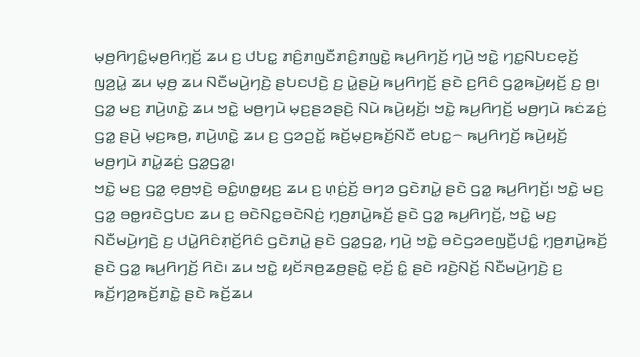ꤗ꤫ꤥ꤬ꤖꤚꤢꤨ꤭ꤗ꤫ꤥ꤬ꤖꤚ꤫ꤢꤩ꤬ ꤘꤣ ꤢ꤬ ꤓꤝꤢ꤭ ꤊꤢꤨ꤬ꤊꤜꤢꤪꤊꤢꤨ꤬ꤊꤜꤢꤧ꤭ ꤒꤣ꤬ꤖꤚꤢꤩ꤬ ꤚꤣꤧ꤬ ꤠꤢꤧ꤭ ꤚꤢ꤭ꤡꤝꤢꤕ꤫ꤢꤩ꤬ ꤜꤤ꤬ꤣꤧ꤭ ꤘꤣ ꤗ꤫ꤥ꤬ ꤘꤣ ꤡꤢꤪꤗꤣꤧ꤬ꤚꤢꤧ꤬ ꤔꤝꤢꤓꤢꤧ꤬ ꤢ꤬ ꤣꤧ꤭ꤔꤣꤧ꤬ ꤒꤣ꤬ꤖꤚꤢꤩ꤬ ꤔꤢꤧ ꤢ꤬ꤖꤢꤨ ꤞꤤ꤭ꤒꤣꤧ꤬ꤟꤢꤩ꤬ ꤢ꤬ ꤥ꤬꤯ ꤞꤤ꤭ ꤗꤢ꤬ ꤊꤣꤧ꤬ꤛꤢꤧ꤭ ꤘꤣ ꤠꤢꤧ꤭ ꤗꤥ꤬ꤚꤣꤧ ꤗ꤫ꤢ꤬ꤔꤤꤔꤢꤧ꤬ ꤡꤣꤧ ꤒꤣꤧ꤬ꤟꤢꤩ꤬꤯ ꤠꤢꤧ꤭ ꤒꤣ꤬ꤖꤚꤢꤩ꤬ ꤗꤥ꤬ꤚꤣꤧ ꤒꤢꤦꤘꤢꤦ꤬ ꤞꤤ꤭ ꤔꤣꤧ꤬ ꤗ꤫ꤢ꤬ꤒꤥ꤬, ꤊꤣꤧ꤬ꤛꤢꤧ꤭ ꤘꤣ ꤢ꤬ ꤞꤤꤑꤢꤩ꤭ ꤒꤢꤩ꤬ꤗ꤫ꤢ꤬ꤒꤢꤩ꤬ꤡꤢꤪ ꤕꤝꤢ꤭꤮ ꤒꤣ꤬ꤖꤚꤢꤩ꤬ ꤒꤣꤧ꤬ꤟꤢꤩ꤬ ꤗꤥ꤬ꤚꤣꤧ ꤊꤣꤧ꤭ꤘꤢꤦ꤬ ꤞꤤ꤭ꤞꤤ꤭꤯
ꤠꤢꤧ꤭ ꤗꤢ꤬ ꤞꤤ꤭ ꤕ꤫ꤥ꤬ꤠ꤫ꤢꤧ꤬ ꤋꤢꤨ꤭ꤛꤥ꤭ꤟꤢ꤬ ꤘꤣ ꤢ꤬ ꤛ꤫ꤢꤦ꤬ꤢꤩ꤬ ꤋꤚꤤ ꤞꤢꤧꤊꤣꤧ꤭ ꤔꤢꤧ ꤞꤤ꤭ ꤒꤣ꤬ꤖꤚꤢꤩ꤬꤯ ꤠꤢꤧ꤭ ꤗꤢ꤬ ꤞꤤ꤭ ꤋꤥ꤭ꤙꤢꤧꤞꤝꤢ ꤘꤣ ꤢ꤬ ꤋꤢꤧꤡꤢ꤭ꤋꤢꤧꤡꤢꤦ꤬ ꤚ꤫ꤥ꤬ꤊꤣꤧ꤭ꤒꤢꤩ꤬ ꤔꤢꤧ ꤞꤤ꤭ ꤒꤣ꤬ꤖꤚꤢꤩ꤬, ꤠꤢꤧ꤭ ꤗꤢ꤬ ꤡꤢꤪꤗꤣꤧ꤬ꤚꤢꤧ꤬ ꤢ꤬ ꤓꤣꤧ꤭ꤖꤢꤨꤊ꤫ꤢꤩ꤬ꤖꤢꤨ ꤞꤢꤧꤊꤣꤧ꤭ ꤔꤢꤧ ꤞꤤ꤭ꤞꤤ꤭, ꤚꤣꤧ꤬ ꤠꤢꤧ꤭ ꤋꤢꤧꤞꤤꤕꤜꤢꤪ꤬ꤓꤢꤨ꤭ ꤚ꤫ꤥ꤬ꤊꤣꤧ꤭ꤒꤢꤩ꤬ ꤔꤢꤧ ꤞꤤ꤭ ꤒꤣ꤬ꤖꤚꤢꤩ꤬ ꤖꤢꤧ꤯ ꤘꤣ ꤠꤢꤧ꤭ ꤟꤢꤩꤏꤥ꤬ꤘꤥ꤬ꤔꤢꤧ꤭ ꤕ꤫ꤢꤩ꤬ ꤢꤨ꤭ ꤔꤢꤧ ꤙꤢꤧ꤬ꤡꤢꤩ꤬ ꤡꤢꤪꤗꤣꤧ꤬ꤚꤢꤧ꤬ ꤢ꤬ ꤒꤢꤩ꤬ꤚꤤ꤬ꤒꤢꤩ꤬ꤊꤢꤧ꤭ ꤔꤢꤧ ꤒꤢꤩ꤬ꤘꤣ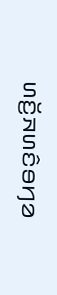ꤛꤢꤩ꤬ꤏꤛꤢꤨꤋꤚꤤ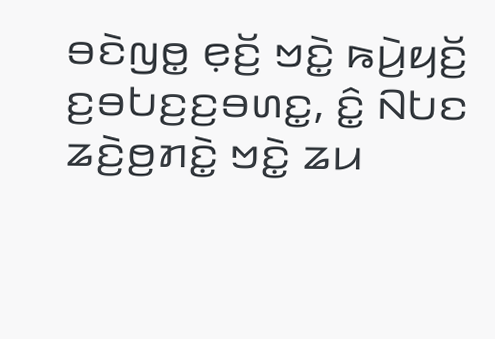ꤋꤢꤧꤜꤥ꤭ ꤕ꤫ꤢꤩ꤬ ꤠꤢꤧ꤭ ꤒꤣꤧ꤬ꤟꤢꤩ꤬ ꤢ꤬ꤋꤝꤢ꤬ꤢ꤬ꤋꤛꤢ꤭, ꤢꤨ꤭ ꤡꤝꤢ ꤘꤢꤧ꤬ꤥ꤬ꤊꤢꤧ꤭ ꤠꤢꤧ꤭ ꤘꤣ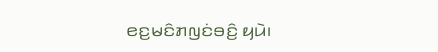ꤕꤢ꤬ꤗꤢꤨꤊꤜꤢꤦꤋꤢꤨ꤬ ꤟꤣꤧ꤯